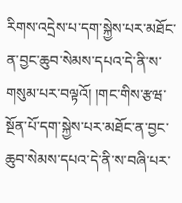རིགས་འདྲེས་པ་དག་སྐྱེས་པར་མཐོང་ན་བྱང་ཆུབ་སེམས་དཔའ་དེ་ནི་ས་གསུམ་པར་བལྟའོ། །གང་གིས་རྩཝ་སྔོན་པོ་དག་སྐྱེས་པར་མཐོང་ན་བྱང་ཆུབ་སེམས་དཔའ་དེ་ནི་ས་བཞི་པར་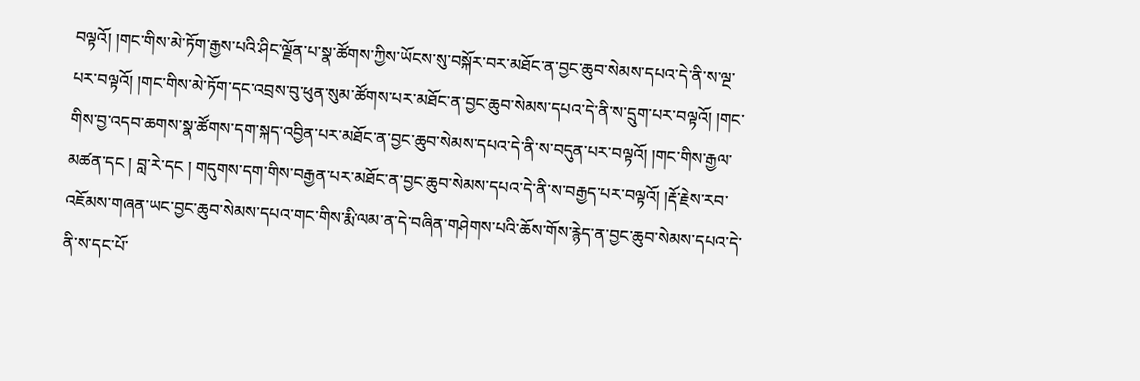བལྟའོ། །གང་གིས་མེ་ཏོག་རྒྱས་པའི་ཤིང་ལྗོན་པ་སྣ་ཚོགས་ཀྱིས་ཡོངས་སུ་བསྐོར་བར་མཐོང་ན་བྱང་ཆུབ་སེམས་དཔའ་དེ་ནི་ས་ལྔ་པར་བལྟའོ། །གང་གིས་མེ་ཏོག་དང་འབྲས་བུ་ཕུན་སུམ་ཚོགས་པར་མཐོང་ན་བྱང་ཆུབ་སེམས་དཔའ་དེ་ནི་ས་དྲུག་པར་བལྟའོ། །གང་གིས་བྱ་འདབ་ཆགས་སྣ་ཚོགས་དག་སྐད་འབྱིན་པར་མཐོང་ན་བྱང་ཆུབ་སེམས་དཔའ་དེ་ནི་ས་བདུན་པར་བལྟའོ། །གང་གིས་རྒྱལ་མཚན་དང ། བླ་རེ་དང ། གདུགས་དག་གིས་བརྒྱན་པར་མཐོང་ན་བྱང་ཆུབ་སེམས་དཔའ་དེ་ནི་ས་བརྒྱད་པར་བལྟའོ། །རྡོ་རྗེས་རབ་འཇོམས་གཞན་ཡང་བྱང་ཆུབ་སེམས་དཔའ་གང་གིས་རྨི་ལམ་ན་དེ་བཞིན་གཤེགས་པའི་ཆོས་གོས་རྙེད་ན་བྱང་ཆུབ་སེམས་དཔའ་དེ་ནི་ས་དང་པོ་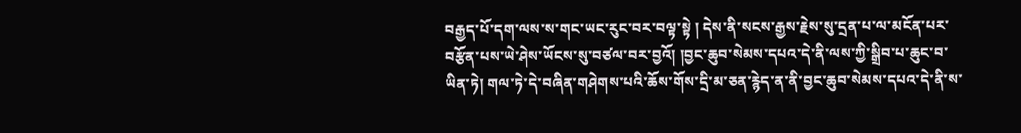བརྒྱད་པོ་དག་ལས་ས་གང་ཡང་རུང་བར་བལྟ་སྟེ ། དེས་ནི་སངས་རྒྱས་རྗེས་སུ་དྲན་པ་ལ་མངོན་པར་བརྩོན་པས་ཡེ་ཤེས་ཡོངས་སུ་བཙལ་བར་བྱའོ། །བྱང་ཆུབ་སེམས་དཔའ་དེ་ནི་ལས་ཀྱི་སྒྲིབ་པ་ཆུང་བ་ཡིན་ཏེ། གལ་ཏེ་དེ་བཞིན་གཤེགས་པའི་ཆོས་གོས་དྲི་མ་ཅན་རྙེད་ན་ནི་བྱང་ཆུབ་སེམས་དཔའ་དེ་ནི་ས་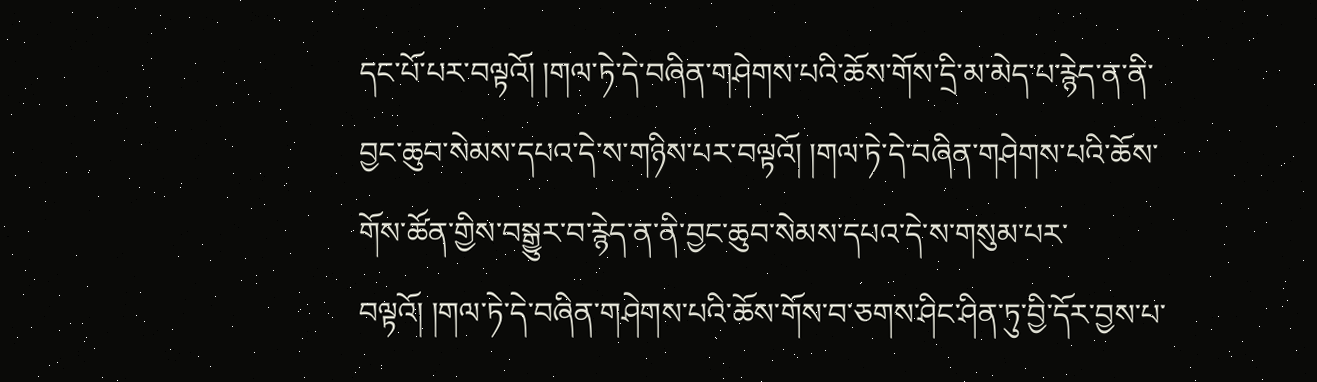དང་པོ་པར་བལྟའོ། །གལ་ཏེ་དེ་བཞིན་གཤེགས་པའི་ཆོས་གོས་དྲི་མ་མེད་པ་རྙེད་ན་ནི་བྱང་ཆུབ་སེམས་དཔའ་དེ་ས་གཉིས་པར་བལྟའོ། །གལ་ཏེ་དེ་བཞིན་གཤེགས་པའི་ཆོས་གོས་ཚོན་གྱིས་བསྒྱུར་བ་རྙེད་ན་ནི་བྱང་ཆུབ་སེམས་དཔའ་དེ་ས་གསུམ་པར་བལྟའོ། །གལ་ཏེ་དེ་བཞིན་གཤེགས་པའི་ཆོས་གོས་བ་ཅགས་ཤིང་ཤིན་ཏུ་བྱི་དོར་བྱས་པ་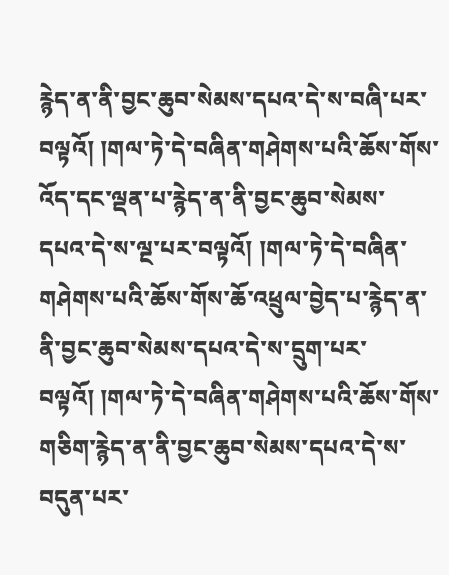རྙེད་ན་ནི་བྱང་ཆུབ་སེམས་དཔའ་དེ་ས་བཞི་པར་བལྟའོ། །གལ་ཏེ་དེ་བཞིན་གཤེགས་པའི་ཆོས་གོས་འོད་དང་ལྡན་པ་རྙེད་ན་ནི་བྱང་ཆུབ་སེམས་
དཔའ་དེ་ས་ལྔ་པར་བལྟའོ། །གལ་ཏེ་དེ་བཞིན་གཤེགས་པའི་ཆོས་གོས་ཆོ་འཕྲུལ་བྱེད་པ་རྙེད་ན་ནི་བྱང་ཆུབ་སེམས་དཔའ་དེ་ས་དྲུག་པར་བལྟའོ། །གལ་ཏེ་དེ་བཞིན་གཤེགས་པའི་ཆོས་གོས་གཅིག་རྙེད་ན་ནི་བྱང་ཆུབ་སེམས་དཔའ་དེ་ས་བདུན་པར་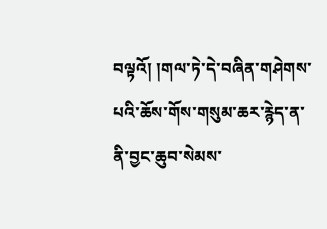བལྟའོ། །གལ་ཏེ་དེ་བཞིན་གཤེགས་པའི་ཆོས་གོས་གསུམ་ཆར་རྙེད་ན་ནི་བྱང་ཆུབ་སེམས་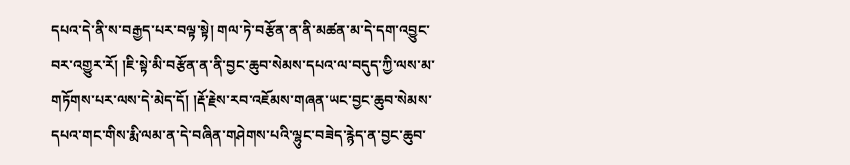དཔའ་དེ་ནི་ས་བརྒྱད་པར་བལྟ་སྟེ། གལ་ཏེ་བརྩོན་ན་ནི་མཚན་མ་དེ་དག་འབྱུང་བར་འགྱུར་རོ། །ཇི་སྟེ་མི་བརྩོན་ན་ནི་བྱང་ཆུབ་སེམས་དཔའ་ལ་བདུད་ཀྱི་ལས་མ་གཏོགས་པར་ལས་དེ་མེད་དོ། །རྡོ་རྗེས་རབ་འཇོམས་གཞན་ཡང་བྱང་ཆུབ་སེམས་དཔའ་གང་གིས་རྨི་ལམ་ན་དེ་བཞིན་གཤེགས་པའི་ལྷུང་བཟེད་རྙེད་ན་བྱང་ཆུབ་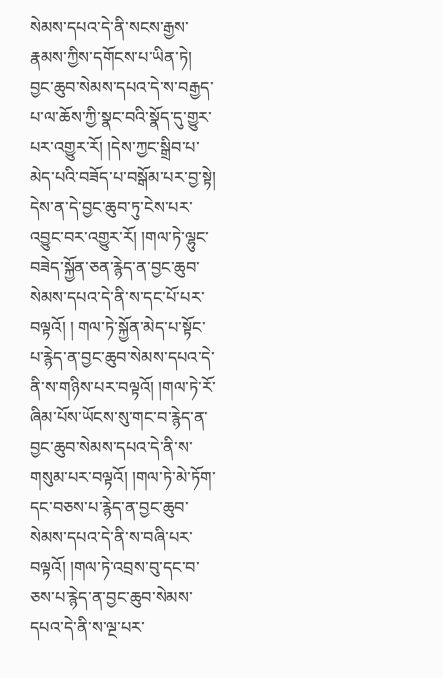སེམས་དཔའ་དེ་ནི་སངས་རྒྱས་རྣམས་ཀྱིས་དགོངས་པ་ཡིན་ཏེ། བྱང་ཆུབ་སེམས་དཔའ་དེ་ས་བརྒྱད་པ་ལ་ཆོས་ཀྱི་སྣང་བའི་སྣོད་དུ་གྱུར་པར་འགྱུར་རོ། །དེས་ཀྱང་སྒྲིབ་པ་མེད་པའི་བཟོད་པ་བསྒོམ་པར་བྱ་སྟེ། དེས་ན་དེ་བྱང་ཆུབ་ཏུ་ངེས་པར་འབྱུང་བར་འགྱུར་རོ། །གལ་ཏེ་ལྷུང་བཟེད་སྐྱོན་ཅན་རྙེད་ན་བྱང་ཆུབ་སེམས་དཔའ་དེ་ནི་ས་དང་པོ་པར་བལྟའོ། ། གལ་ཏེ་སྐྱོན་མེད་པ་སྟོང་པ་རྙེད་ན་བྱང་ཆུབ་སེམས་དཔའ་དེ་ནི་ས་གཉིས་པར་བལྟའོ། །གལ་ཏེ་རོ་ཞིམ་པོས་ཡོངས་སུ་གང་བ་རྙེད་ན་བྱང་ཆུབ་སེམས་དཔའ་དེ་ནི་ས་གསུམ་པར་བལྟའོ། །གལ་ཏེ་མེ་ཏོག་དང་བཅས་པ་རྙེད་ན་བྱང་ཆུབ་སེམས་དཔའ་དེ་ནི་ས་བཞི་པར་བལྟའོ། །གལ་ཏེ་འབྲས་བུ་དང་བ་ཅས་པ་རྙེད་ན་བྱང་ཆུབ་སེམས་དཔའ་དེ་ནི་ས་ལྔ་པར་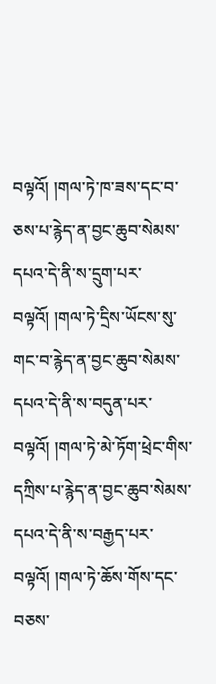བལྟའོ། །གལ་ཏེ་ཁ་ཟས་དང་བ་ཅས་པ་རྙེད་ན་བྱང་ཆུབ་སེམས་དཔའ་དེ་ནི་ས་དྲུག་པར་བལྟའོ། །གལ་ཏེ་དྲིས་ཡོངས་སུ་གང་བ་རྙེད་ན་བྱང་ཆུབ་སེམས་དཔའ་དེ་ནི་ས་བདུན་པར་བལྟའོ། །གལ་ཏེ་མེ་ཏོག་ཕྲེང་གིས་དཀྲིས་པ་རྙེད་ན་བྱང་ཆུབ་སེམས་དཔའ་དེ་ནི་ས་བརྒྱད་པར་
བལྟའོ། །གལ་ཏེ་ཆོས་གོས་དང་བཅས་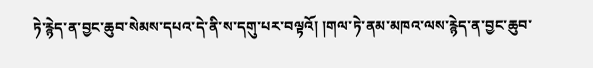ཏེ་རྙེད་ན་བྱང་ཆུབ་སེམས་དཔའ་དེ་ནི་ས་དགུ་པར་བལྟའོ། །གལ་ཏེ་ནམ་མཁའ་ལས་རྙེད་ན་བྱང་ཆུབ་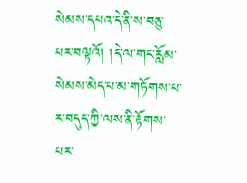སེམས་དཔའ་དེ་ནི་ས་བཅུ་པར་བལྟའོ། །དེ་ལ་གང་རློམ་སེམས་མེད་པ་མ་གཏོགས་པ་ར་བདུད་ཀྱི་ལས་ནི་རྟོགས་པར་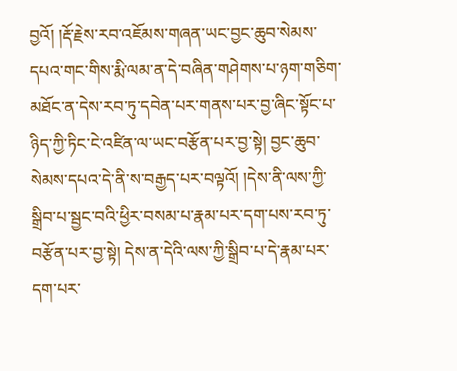བྱའོ། །རྡོ་རྗེས་རབ་འཇོམས་གཞན་ཡང་བྱང་ཆུབ་སེམས་དཔའ་གང་གིས་རྨི་ལམ་ན་དེ་བཞིན་གཤེགས་པ་ཉག་གཅིག་མཐོང་ན་དེས་རབ་ཏུ་དབེན་པར་གནས་པར་བྱ་ཞིང་སྟོང་པ་ཉིད་ཀྱི་ཏིང་ངེ་འཛིན་ལ་ཡང་བརྩོན་པར་བྱ་སྟེ། བྱང་ཆུབ་སེམས་དཔའ་དེ་ནི་ས་བརྒྱད་པར་བལྟའོ། །དེས་ནི་ལས་ཀྱི་སྒྲིབ་པ་སྦྱང་བའི་ཕྱིར་བསམ་པ་རྣམ་པར་དག་པས་རབ་ཏུ་བརྩོན་པར་བྱ་སྟེ། དེས་ན་དེའི་ལས་ཀྱི་སྒྲིབ་པ་དེ་རྣམ་པར་དག་པར་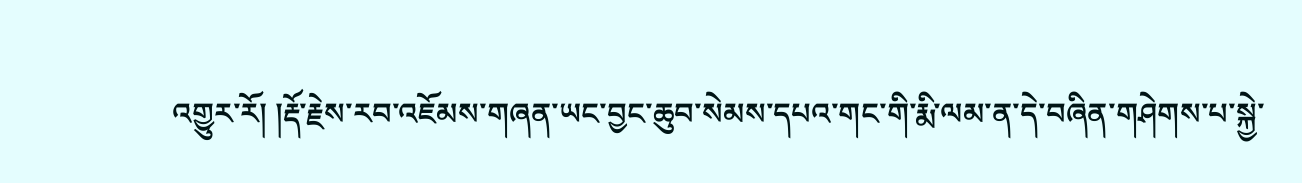འགྱུར་རོ། །རྡོ་རྗེས་རབ་འཇོམས་གཞན་ཡང་བྱང་ཆུབ་སེམས་དཔའ་གང་གི་རྨི་ལམ་ན་དེ་བཞིན་གཤེགས་པ་སྐྱེ་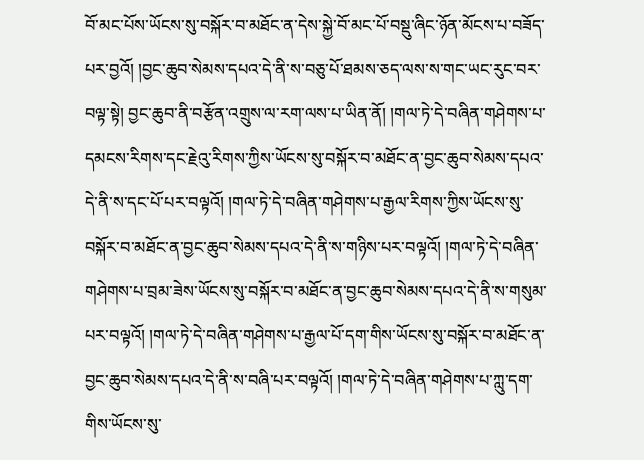བོ་མང་པོས་ཡོངས་སུ་བསྐོར་བ་མཐོང་ན་དེས་སྐྱེ་བོ་མང་པོ་བསྡུ་ཞིང་ཉོན་མོངས་པ་བཟོད་པར་བྱའོ། །བྱང་ཆུབ་སེམས་དཔའ་དེ་ནི་ས་བཅུ་པོ་ཐམས་ཅད་ལས་ས་གང་ཡང་རུང་བར་བལྟ་སྟེ། བྱང་ཆུབ་ནི་བརྩོན་འགྲུས་ལ་རག་ལས་པ་ཡིན་ནོ། །གལ་ཏེ་དེ་བཞིན་གཤེགས་པ་དམངས་རིགས་དང་རྗེའུ་རིགས་ཀྱིས་ཡོངས་སུ་བསྐོར་བ་མཐོང་ན་བྱང་ཆུབ་སེམས་དཔའ་དེ་ནི་ས་དང་པོ་པར་བལྟའོ། །གལ་ཏེ་དེ་བཞིན་གཤེགས་པ་རྒྱལ་རིགས་ཀྱིས་ཡོངས་སུ་བསྐོར་བ་མཐོང་ན་བྱང་ཆུབ་སེམས་དཔའ་དེ་ནི་ས་གཉིས་པར་བལྟའོ། །གལ་ཏེ་དེ་བཞིན་གཤེགས་པ་བྲམ་ཟེས་ཡོངས་སུ་བསྐོར་བ་མཐོང་ན་བྱང་ཆུབ་སེམས་དཔའ་དེ་ནི་ས་གསུམ་པར་བལྟའོ། །གལ་ཏེ་དེ་བཞིན་གཤེགས་པ་རྒྱལ་པོ་དག་གིས་ཡོངས་སུ་བསྐོར་བ་མཐོང་ན་བྱང་ཆུབ་སེམས་དཔའ་དེ་ནི་ས་བཞི་པར་བལྟའོ། །གལ་ཏེ་དེ་བཞིན་གཤེགས་པ་ཀླུ་དག་གིས་ཡོངས་སུ་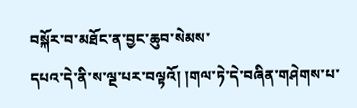བསྐོར་བ་མཐོང་ན་བྱང་ཆུབ་སེམས་
དཔའ་དེ་ནི་ས་ལྔ་པར་བལྟའོ། །གལ་ཏེ་དེ་བཞིན་གཤེགས་པ་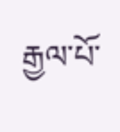རྒྱལ་པོ་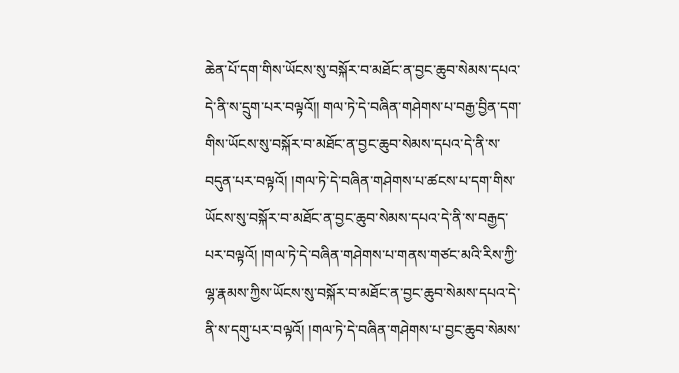ཆེན་པོ་དག་གིས་ཡོངས་སུ་བསྐོར་བ་མཐོང་ན་བྱང་ཆུབ་སེམས་དཔའ་དེ་ནི་ས་དྲུག་པར་བལྟའོ།། གལ་ཏེ་དེ་བཞིན་གཤེགས་པ་བརྒྱ་བྱིན་དག་གིས་ཡོངས་སུ་བསྐོར་བ་མཐོང་ན་བྱང་ཆུབ་སེམས་དཔའ་དེ་ནི་ས་བདུན་པར་བལྟའོ། །གལ་ཏེ་དེ་བཞིན་གཤེགས་པ་ཚངས་པ་དག་གིས་ཡོངས་སུ་བསྐོར་བ་མཐོང་ན་བྱང་ཆུབ་སེམས་དཔའ་དེ་ནི་ས་བརྒྱད་པར་བལྟའོ། །གལ་ཏེ་དེ་བཞིན་གཤེགས་པ་གནས་གཙང་མའི་རིས་ཀྱི་ལྷ་རྣམས་ཀྱིས་ཡོངས་སུ་བསྐོར་བ་མཐོང་ན་བྱང་ཆུབ་སེམས་དཔའ་དེ་ནི་ས་དགུ་པར་བལྟའོ། །གལ་ཏེ་དེ་བཞིན་གཤེགས་པ་བྱང་ཆུབ་སེམས་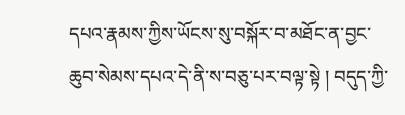དཔའ་རྣམས་ཀྱིས་ཡོངས་སུ་བསྐོར་བ་མཐོང་ན་བྱང་ཆུབ་སེམས་དཔའ་དེ་ནི་ས་བཅུ་པར་བལྟ་སྟེ ། བདུད་ཀྱི་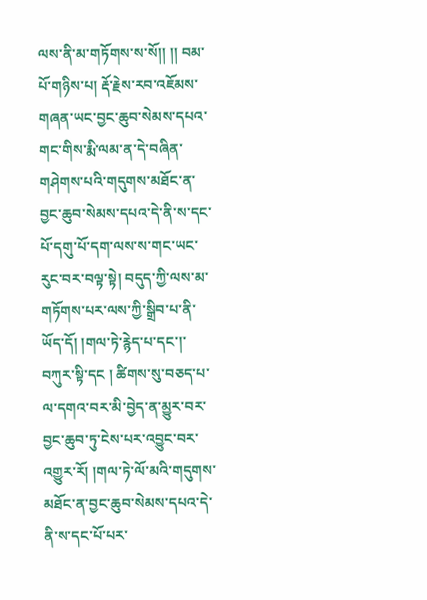ལས་ནི་མ་གཏོགས་ས་སོ།། །། བམ་པོ་གཉིས་པ། རྡོ་རྗེས་རབ་འཇོམས་གཞན་ཡང་བྱང་ཆུབ་སེམས་དཔའ་གང་གིས་རྨི་ལམ་ན་དེ་བཞིན་གཤེགས་པའི་གདུགས་མཐོང་ན་བྱང་ཆུབ་སེམས་དཔའ་དེ་ནི་ས་དང་པོ་དགུ་པོ་དག་ལས་ས་གང་ཡང་རུང་བར་བལྟ་སྟེ། བདུད་ཀྱི་ལས་མ་གཏོགས་པར་ལས་ཀྱི་སྒྲིབ་པ་ནི་ཡོད་དོ། །གལ་ཏེ་རྙེད་པ་དང་།་བཀུར་སྟི་དང ། ཚིགས་སུ་བཅད་པ་ལ་དགའ་བར་མི་བྱེད་ན་མྱུར་བར་བྱང་ཆུབ་ཏུ་ངེས་པར་འབྱུང་བར་འགྱུར་རོ། །གལ་ཏེ་ལོ་མའི་གདུགས་མཐོང་ན་བྱང་ཆུབ་སེམས་དཔའ་དེ་ནི་ས་དང་པོ་པར་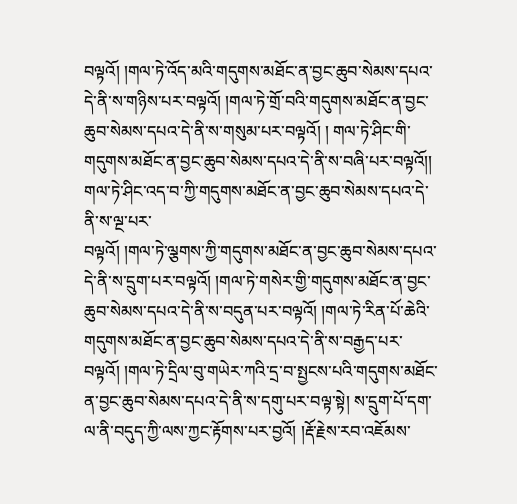བལྟའོ། །གལ་ཏེ་འོད་མའི་གདུགས་མཐོང་ན་བྱང་ཆུབ་སེམས་དཔའ་དེ་ནི་ས་གཉིས་པར་བལྟའོ། །གལ་ཏེ་གྲོ་བའི་གདུགས་མཐོང་ན་བྱང་ཆུབ་སེམས་དཔའ་དེ་ནི་ས་གསུམ་པར་བལྟའོ། ། གལ་ཏེ་ཤིང་གི་གདུགས་མཐོང་ན་བྱང་ཆུབ་སེམས་དཔའ་དེ་ནི་ས་བཞི་པར་བལྟའོ།། གལ་ཏེ་ཤིང་འད་བ་ཀྱི་གདུགས་མཐོང་ན་བྱང་ཆུབ་སེམས་དཔའ་དེ་ནི་ས་ལྔ་པར་
བལྟའོ། །གལ་ཏེ་ལྕགས་ཀྱི་གདུགས་མཐོང་ན་བྱང་ཆུབ་སེམས་དཔའ་དེ་ནི་ས་དྲུག་པར་བལྟའོ། །གལ་ཏེ་གསེར་གྱི་གདུགས་མཐོང་ན་བྱང་ཆུབ་སེམས་དཔའ་དེ་ནི་ས་བདུན་པར་བལྟའོ། །གལ་ཏེ་རིན་པོ་ཆེའི་གདུགས་མཐོང་ན་བྱང་ཆུབ་སེམས་དཔའ་དེ་ནི་ས་བརྒྱད་པར་བལྟའོ། །གལ་ཏེ་དྲིལ་བུ་གཡེར་ཀའི་དྲ་བ་སྤྱངས་པའི་གདུགས་མཐོང་ན་བྱང་ཆུབ་སེམས་དཔའ་དེ་ནི་ས་དགུ་པར་བལྟ་སྟེ། ས་དྲུག་པོ་དག་ལ་ནི་བདུད་ཀྱི་ལས་ཀྱང་རྟོགས་པར་བྱའོ། །རྡོ་རྗེས་རབ་འཇོམས་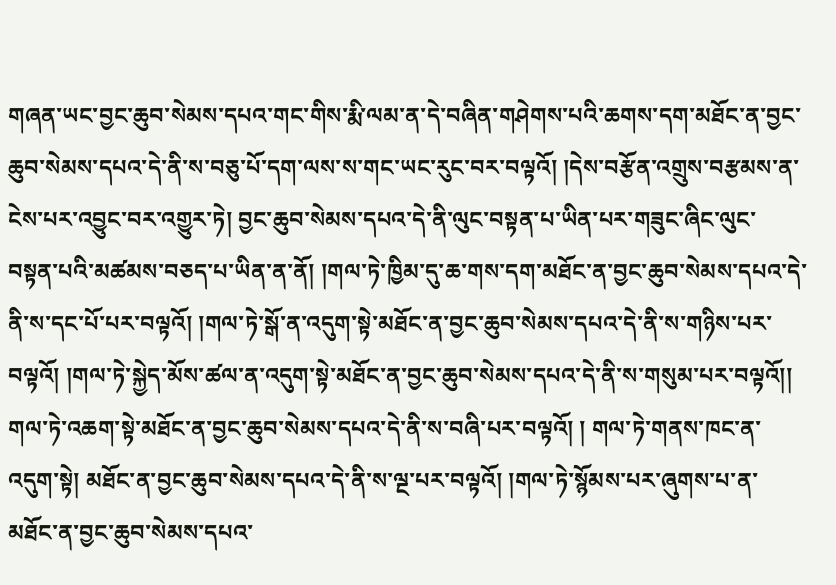གཞན་ཡང་བྱང་ཆུབ་སེམས་དཔའ་གང་གིས་རྨི་ལམ་ན་དེ་བཞིན་གཤེགས་པའི་ཆགས་དག་མཐོང་ན་བྱང་ཆུབ་སེམས་དཔའ་དེ་ནི་ས་བཅུ་པོ་དག་ལས་ས་གང་ཡང་རུང་བར་བལྟའོ། །དེས་བརྩོན་འགྲུས་བརྩམས་ན་ངེས་པར་འབྱུང་བར་འགྱུར་ཏེ། བྱང་ཆུབ་སེམས་དཔའ་དེ་ནི་ལུང་བསྟན་པ་ཡིན་པར་གཟུང་ཞིང་ལུང་བསྟན་པའི་མཚམས་བཅད་པ་ཡིན་ན་ནོ། །གལ་ཏེ་ཁྱིམ་དུ་ཆ་གས་དག་མཐོང་ན་བྱང་ཆུབ་སེམས་དཔའ་དེ་ནི་ས་དང་པོ་པར་བལྟའོ། །གལ་ཏེ་སྒོ་ན་འདུག་སྟེ་མཐོང་ན་བྱང་ཆུབ་སེམས་དཔའ་དེ་ནི་ས་གཉིས་པར་བལྟའོ། །གལ་ཏེ་སྐྱེད་མོས་ཚལ་ན་འདུག་སྟེ་མཐོང་ན་བྱང་ཆུབ་སེམས་དཔའ་དེ་ནི་ས་གསུམ་པར་བལྟའོ།། གལ་ཏེ་འཆག་སྟེ་མཐོང་ན་བྱང་ཆུབ་སེམས་དཔའ་དེ་ནི་ས་བཞི་པར་བལྟའོ། ། གལ་ཏེ་གནས་ཁང་ན་འདུག་སྟེ། མཐོང་ན་བྱང་ཆུབ་སེམས་དཔའ་དེ་ནི་ས་ལྔ་པར་བལྟའོ། །གལ་ཏེ་སྙོམས་པར་ཞུགས་པ་ན་མཐོང་ན་བྱང་ཆུབ་སེམས་དཔའ་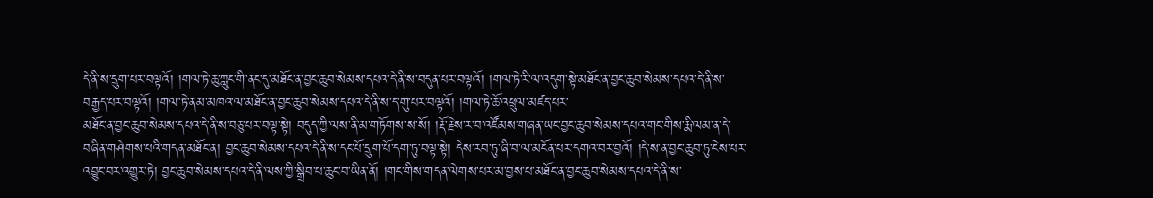དེ་ནི་ས་དྲུག་པར་བལྟའོ། །གལ་ཏེ་ཆུ་ཀླུང་གི་ནང་དུ་མཐོང་ན་བྱང་ཆུབ་སེམས་དཔའ་དེ་ནི་ས་བདུན་པར་བལྟའོ། །གལ་ཏེ་རི་ལ་འདུག་སྟེ་མཐོང་ན་བྱང་ཆུབ་སེམས་དཔའ་དེ་ནི་ས་བརྒྱད་པར་བལྟའོ། །གལ་ཏེ་ནམ་མཁའ་ལ་མཐོང་ན་བྱང་ཆུབ་སེམས་དཔའ་དེ་ནི་ས་ད་གུ་པར་བལྟའོ། །གལ་ཏེ་ཆོ་འཕྲུལ་མཛད་པར་
མཐོང་ན་བྱང་ཆུབ་སེམས་དཔའ་དེ་ནི་ས་བཅུ་པར་བལྟ་སྟེ། བདུད་ཀྱི་ལས་ནི་མ་གཏོགས་ས་སོ། །རྡོ་རྗེས་ར་བ་འཛོམས་གཞན་ཡང་བྱང་ཆུབ་སེམས་དཔའ་གང་གིས་རྨི་ལམ་ན་དེ་བཞིན་གཤེགས་པའི་གདན་མཐོང་ན། བྱང་ཆུབ་སེམས་དཔའ་དེ་ནི་ས་དང་པོ་དྲུག་པོ་དག་ཏུ་བལྟ་སྟེ། དེས་རབ་ཏུ་ཞི་བ་ལ་མངོན་པར་དགའ་བར་བྱའོ། །དེ་ས་ན་བྱང་ཆུབ་ཏུ་ངེས་པར་འབྱུང་བར་འགྱུར་ཏེ། བྱང་ཆུབ་སེམས་དཔའ་དེ་ནི་ལས་ཀྱི་སྒྲིབ་པ་ཆུང་བ་ཡིན་ནོ། །གང་གིས་གདན་ལེགས་པར་མ་བྱས་པ་མཐོང་ན་བྱང་ཆུབ་སེམས་དཔའ་དེ་ནི་ས་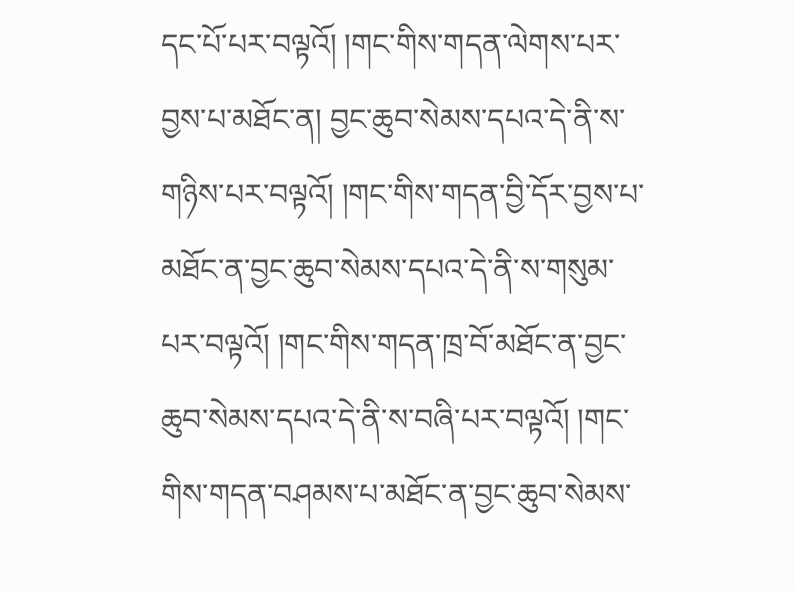དང་པོ་པར་བལྟའོ། །གང་གིས་གདན་ལེགས་པར་བྱས་པ་མཐོང་ན། བྱང་ཆུབ་སེམས་དཔའ་དེ་ནི་ས་གཉིས་པར་བལྟའོ། །གང་གིས་གདན་བྱི་དོར་བྱས་པ་མཐོང་ན་བྱང་ཆུབ་སེམས་དཔའ་དེ་ནི་ས་གསུམ་པར་བལྟའོ། །གང་གིས་གདན་ཁྲ་བོ་མཐོང་ན་བྱང་ཆུབ་སེམས་དཔའ་དེ་ནི་ས་བཞི་པར་བལྟའོ། །གང་གིས་གདན་བཤམས་པ་མཐོང་ན་བྱང་ཆུབ་སེམས་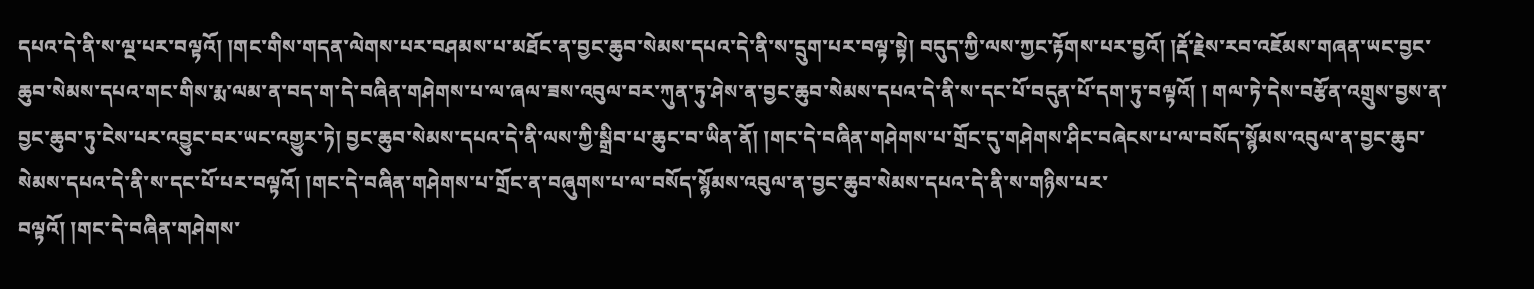དཔའ་དེ་ནི་ས་ལྔ་པར་བལྟའོ། །གང་གིས་གདན་ལེགས་པར་བཤམས་པ་མཐོང་ན་བྱང་ཆུབ་སེམས་དཔའ་དེ་ནི་ས་དྲུག་པར་བལྟ་སྟེ། བདུད་ཀྱི་ལས་ཀྱང་རྟོགས་པར་བྱའོ། །རྡོ་རྗེས་རབ་འཇོམས་གཞན་ཡང་བྱང་ཆུབ་སེམས་དཔའ་གང་གིས་རྨ་ལམ་ན་བད་ག་དེ་བཞིན་གཤེགས་པ་ལ་ཞལ་ཟས་འབུལ་བར་ཀུན་ཏུ་ཤེས་ན་བྱང་ཆུབ་སེམས་དཔའ་དེ་ནི་ས་དང་པོ་བདུན་པོ་དག་ཏུ་བལྟའོ། ། གལ་ཏེ་དེས་བརྩོན་འགྲུས་བྱས་ན་བྱང་ཆུབ་ཏུ་ངེས་པར་འབྱུང་བར་ཡང་འགྱུར་ཏེ། བྱང་ཆུབ་སེམས་དཔའ་དེ་ནི་ལས་ཀྱི་སྒྲིབ་པ་ཆུང་བ་ཡིན་ནོ། །གང་དེ་བཞིན་གཤེགས་པ་གྲོང་དུ་གཤེགས་ཤིང་བཞེངས་པ་ལ་བསོད་སྙོམས་འབུལ་ན་བྱང་ཆུབ་སེམས་དཔའ་དེ་ནི་ས་དང་པོ་པར་བལྟའོ། །གང་དེ་བཞིན་གཤེགས་པ་གྲོང་ན་བཞུགས་པ་ལ་བསོད་སྙོམས་འབུལ་ན་བྱང་ཆུབ་སེམས་དཔའ་དེ་ནི་ས་གཉིས་པར་
བལྟའོ། །གང་དེ་བཞིན་གཤེགས་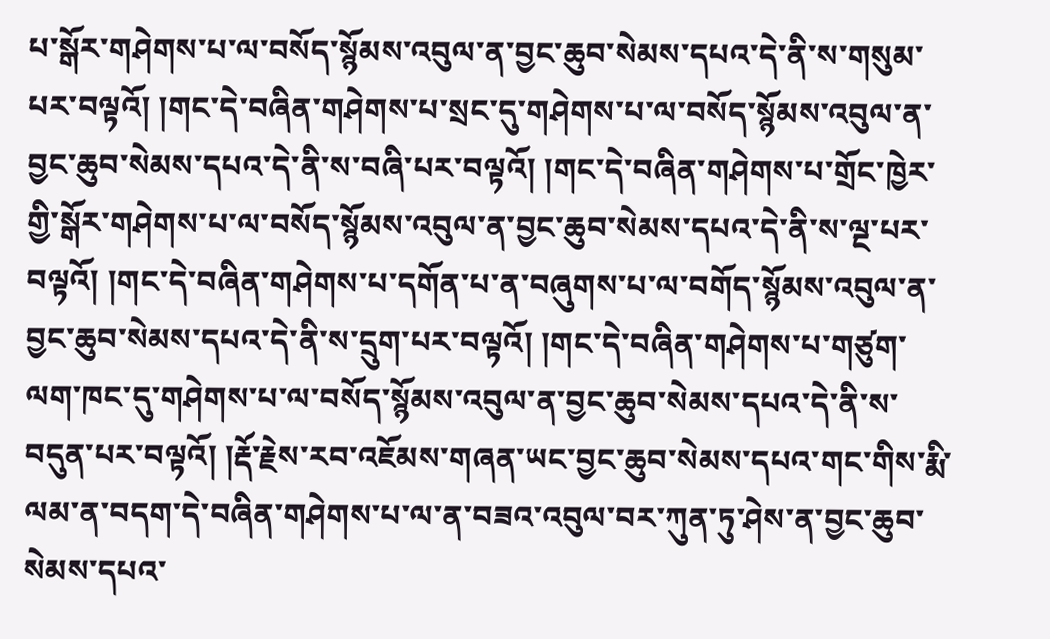པ་སྒོར་གཤེགས་པ་ལ་བསོད་སྙོམས་འབུལ་ན་བྱང་ཆུབ་སེམས་དཔའ་དེ་ནི་ས་གསུམ་པར་བལྟའོ། །གང་དེ་བཞིན་གཤེགས་པ་སྲང་དུ་གཤེགས་པ་ལ་བསོད་སྙོམས་འབུལ་ན་བྱང་ཆུབ་སེམས་དཔའ་དེ་ནི་ས་བཞི་པར་བལྟའོ། །གང་དེ་བཞིན་གཤེགས་པ་གྲོང་ཁྱེར་གྱི་སྒོར་གཤེགས་པ་ལ་བསོད་སྙོམས་འབུལ་ན་བྱང་ཆུབ་སེམས་དཔའ་དེ་ནི་ས་ལྔ་པར་བལྟའོ། །གང་དེ་བཞིན་གཤེགས་པ་དགོན་པ་ན་བཞུགས་པ་ལ་བགོད་སྙོམས་འབུལ་ན་བྱང་ཆུབ་སེམས་དཔའ་དེ་ནི་ས་དྲུག་པར་བལྟའོ། །གང་དེ་བཞིན་གཤེགས་པ་གཙུག་ལག་ཁང་དུ་གཤེགས་པ་ལ་བསོད་སྙོམས་འབུལ་ན་བྱང་ཆུབ་སེམས་དཔའ་དེ་ནི་ས་བདུན་པར་བལྟའོ། །རྡོ་རྗེས་རབ་འཇོམས་གཞན་ཡང་བྱང་ཆུབ་སེམས་དཔའ་གང་གིས་རྨི་ལམ་ན་བདག་དེ་བཞིན་གཤེགས་པ་ལ་ན་བཟའ་འབུལ་བར་ཀུན་ཏུ་ཤེས་ན་བྱང་ཆུབ་སེམས་དཔའ་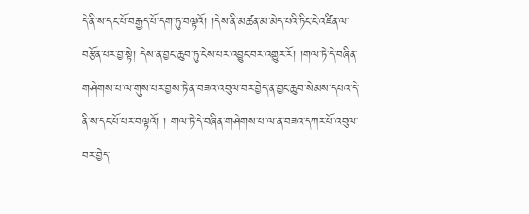དེ་ནི་ས་དང་པོ་བརྒྱད་པོ་དག་ཏུ་བལྟའོ། །དེས་ནི་མཚན་མ་མེད་པའི་ཏིང་ངེ་འཛིན་ལ་བརྩོན་པར་བྱ་སྟེ། དེས་ན་བྱང་ཆུབ་ཏུ་ངེས་པར་འབྱུང་བར་འགྱུར་རོ། །གལ་ཏེ་དེ་བཞིན་གཤེགས་པ་ལ་གུས་པར་བྱས་ཏེ་ན་བཟའ་འབུལ་བར་བྱེད་ན་བྱང་ཆུབ་སེམས་དཔའ་དེ་ནི་ས་དང་པོ་པར་བལྟའོ། ། གལ་ཏེ་དེ་བཞིན་གཤེགས་པ་ལ་ན་བཟའ་དཀར་པོ་འབུལ་བར་བྱེད་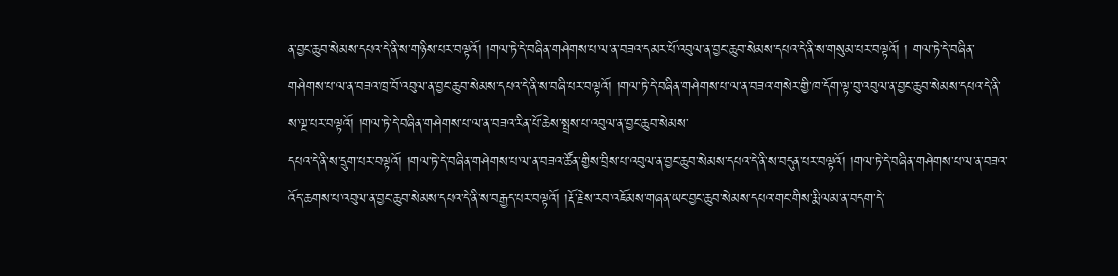ན་བྱང་ཆུབ་སེམས་དཔའ་དེ་ནི་ས་གཉིས་པར་བལྟའོ། །གལ་ཏེ་དེ་བཞིན་གཤེགས་པ་ལ་ན་བཟའ་དམར་པོ་འབུལ་ན་བྱང་ཆུབ་སེམས་དཔའ་དེ་ནི་ས་གསུམ་པར་བལྟའོ། ། གལ་ཏེ་དེ་བཞིན་གཤེགས་པ་ལ་ན་བཟའ་ཁྲ་བོ་འབུལ་ན་བྱང་ཆུབ་སེམས་དཔའ་དེ་ནི་ས་བཞི་པར་བལྟའོ། །གལ་ཏེ་དེ་བཞིན་གཤེགས་པ་ལ་ན་བཟའ་གསེར་གྱི་ཁ་དོག་ལྟ་བུ་འབུལ་ན་བྱང་ཆུབ་སེམས་དཔའ་དེ་ནི་ས་ལྔ་པར་བལྟའོ། །གལ་ཏེ་དེ་བཞིན་གཤེགས་པ་ལ་ན་བཟའ་རིན་པོ་ཆེས་སྤྲས་པ་འབུལ་ན་བྱང་ཆུབ་སེམས་
དཔའ་དེ་ནི་ས་དྲུག་པར་བལྟའོ། །གལ་ཏེ་དེ་བཞིན་གཤེགས་པ་ལ་ན་བཟའ་ཚོན་གྱིས་བྲིས་པ་འབུལ་ན་བྱང་ཆུབ་སེམས་དཔའ་དེ་ནི་ས་བདུན་པར་བལྟའོ། །གལ་ཏེ་དེ་བཞིན་གཤེགས་པ་ལ་ན་བཟའ་འོད་ཆགས་པ་འབུལ་ན་བྱང་ཆུབ་སེམས་དཔའ་དེ་ནི་ས་བརྒྱད་པར་བལྟའོ། །རྡོ་རྗེས་རབ་འཇོམས་གཞན་ཡང་བྱང་ཆུབ་སེམས་དཔའ་གང་གིས་རྨི་ལམ་ན་བདག་དེ་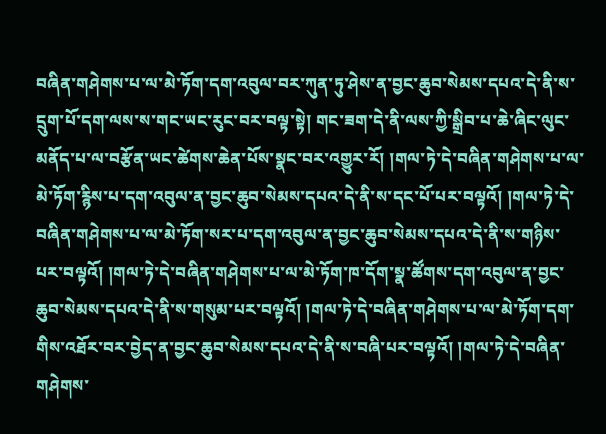བཞིན་གཤེགས་པ་ལ་མེ་ཏོག་དག་འབུལ་བར་ཀུན་ཏུ་ཤེས་ན་བྱང་ཆུབ་སེམས་དཔའ་དེ་ནི་ས་དྲུག་པོ་དག་ལས་ས་གང་ཡང་རུང་བར་བལྟ་སྟེ། གང་ཟག་དེ་ནི་ལས་ཀྱི་སྒྲིབ་པ་ཆེ་ཞིང་ལུང་མནོད་པ་ལ་བརྩོན་ཡང་ཚེགས་ཆེན་པོས་སྣང་བར་འགྱུར་རོ། །གལ་ཏེ་དེ་བཞིན་གཤེགས་པ་ལ་མེ་ཏོག་རྙིས་པ་དག་འབུལ་ན་བྱང་ཆུབ་སེམས་དཔའ་དེ་ནི་ས་དང་པོ་པར་བལྟའོ། །གལ་ཏེ་དེ་བཞིན་གཤེགས་པ་ལ་མེ་ཏོག་སར་པ་དག་འབུལ་ན་བྱང་ཆུབ་སེམས་དཔའ་དེ་ནི་ས་གཉིས་པར་བལྟའོ། །གལ་ཏེ་དེ་བཞིན་གཤེགས་པ་ལ་མེ་ཏོག་ཁ་དོག་སྣ་ཚོགས་དག་འབུལ་ན་བྱང་ཆུབ་སེམས་དཔའ་དེ་ནི་ས་གསུམ་པར་བལྟའོ། །གལ་ཏེ་དེ་བཞིན་གཤེགས་པ་ལ་མེ་ཏོག་དག་གིས་འཐོར་བར་བྱེད་ན་བྱང་ཆུབ་སེམས་དཔའ་དེ་ནི་ས་བཞི་པར་བལྟའོ། །གལ་ཏེ་དེ་བཞིན་གཤེགས་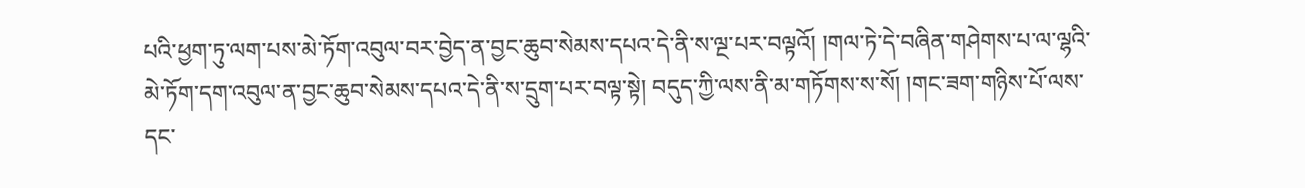པའི་ཕྱག་ཏུ་ལག་པས་མེ་ཏོག་འབུལ་བར་བྱེད་ན་བྱང་ཆུབ་སེམས་དཔའ་དེ་ནི་ས་ལྔ་པར་བལྟའོ། །གལ་ཏེ་དེ་བཞིན་གཤེགས་པ་ལ་ལྷའི་མེ་ཏོག་དག་འབུལ་ན་བྱང་ཆུབ་སེམས་དཔའ་དེ་ནི་ས་དྲུག་པར་བལྟ་སྟེ། བདུད་ཀྱི་ལས་ནི་མ་གཏོགས་ས་སོ། །གང་ཟག་གཉིས་པོ་ལས་དང་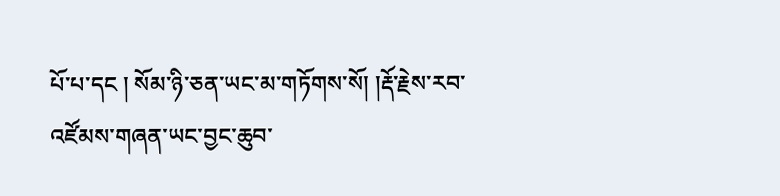པོ་པ་དང ། སོམ་ཉི་ཅན་ཡང་མ་གཏོགས་སོ། །རྡོ་རྗེས་རབ་འཛོམས་གཞན་ཡང་བྱང་ཆུབ་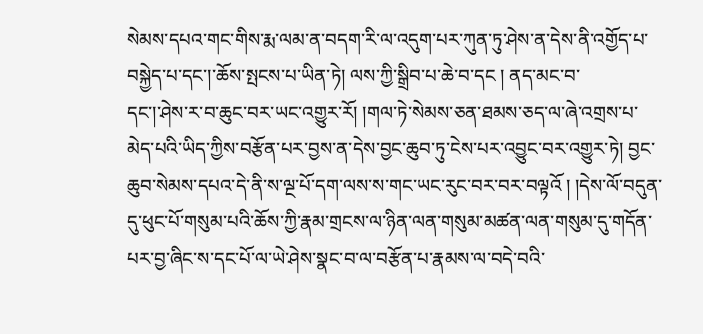སེམས་དཔའ་གང་གིས་རྨ་ལམ་ན་བདག་རི་ལ་འདུག་པར་ཀུན་ཏུ་ཤེས་ན་དེས་ནི་འགྱོད་པ་བསྐྱེད་པ་དང་།་ཆོས་སྤངས་པ་ཡིན་ཏེ། ལས་ཀྱི་སྒྲིབ་པ་ཆེ་བ་དང ། ནད་མང་བ་
དང་།་ཤེས་ར་བ་ཆུང་བར་ཡང་འགྱུར་རོ། །གལ་ཏེ་སེམས་ཅན་ཐམས་ཅད་ལ་ཞེ་འགྲས་པ་མེད་པའི་ཡིད་ཀྱིས་བརྩོན་པར་བྱས་ན་དེས་བྱང་ཆུབ་ཏུ་ངེས་པར་འབྱུང་བར་འགྱུར་ཏེ། བྱང་ཆུབ་སེམས་དཔའ་དེ་ནི་ས་ལྔ་པོ་དག་ལས་ས་གང་ཡང་རུང་བར་བར་བལྟའོ ། །དེས་ལོ་བདུན་དུ་ཕུང་པོ་གསུམ་པའི་ཆོས་ཀྱི་རྣམ་གྲངས་ལ་ཉིན་ལན་གསུམ་མཚན་ལན་གསུམ་དུ་གདོན་པར་བྱ་ཞིང་ས་དང་པོ་ལ་ཡེ་ཤེས་སྣང་བ་ལ་བརྩོན་པ་རྣམས་ལ་བདེ་བའི་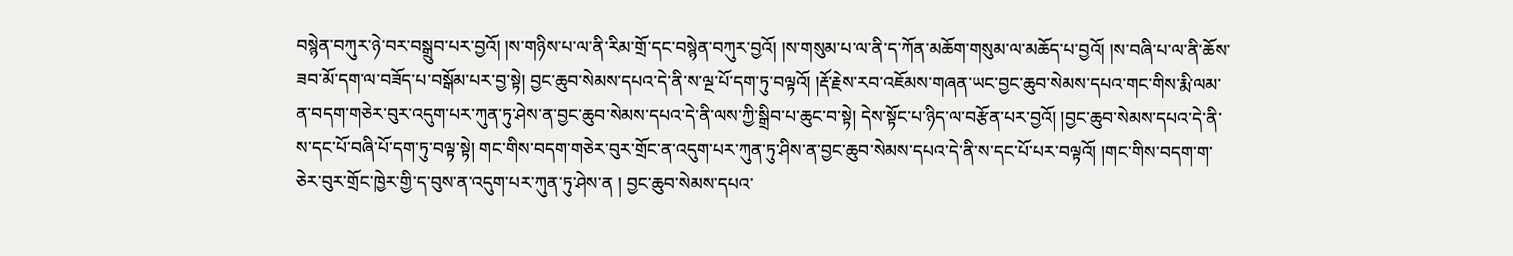བསྙེན་བཀུར་ཉེ་བར་བསྒྲུབ་པར་བྱའོ། །ས་གཉིས་པ་ལ་ནི་རིམ་གྲོ་དང་བསྙེན་བཀུར་བྱའོ། །ས་གསུམ་པ་ལ་ནི་ད་ཀོན་མཆོག་གསུམ་ལ་མཆོད་པ་བྱའོ། །ས་བཞི་པ་ལ་ནི་ཆོས་ཟབ་མོ་དག་ལ་བཟོད་པ་བསྒོམ་པར་བྱ་སྟེ། བྱང་ཆུབ་སེམས་དཔའ་དེ་ནི་ས་ལྔ་པོ་དག་ཏུ་བལྟའོ། །རྡོ་རྗེས་རབ་འཇོམས་གཞན་ཡང་བྱང་ཆུབ་སེམས་དཔའ་གང་གིས་རྨི་ལམ་ན་བདག་གཅེར་བུར་འདུག་པར་ཀུན་ཏུ་ཤེས་ན་བྱང་ཆུབ་སེམས་དཔའ་དེ་ནི་ལས་ཀྱི་སྒྲིབ་པ་ཆུང་བ་སྟེ། དེས་སྟོང་པ་ཉིད་ལ་བརྩོན་པར་བྱའོ། །བྱང་ཆུབ་སེམས་དཔའ་དེ་ནི་ས་དང་པོ་བཞི་པོ་དག་ཏུ་བལྟ་སྟེ། གང་གིས་བདག་གཅེར་བུར་གྲོང་ན་འདུག་པར་ཀུན་ཏུ་ཤིས་ན་བྱང་ཆུབ་སེམས་དཔའ་དེ་ནི་ས་དང་པོ་པར་བལྟའོ། །གང་གིས་བདག་ག་ཅེར་བུར་གྲོང་ཁྱེར་གྱི་ད་བུས་ན་འདུག་པར་ཀུན་ཏུ་ཤེས་ན ། བྱང་ཆུབ་སེམས་དཔའ་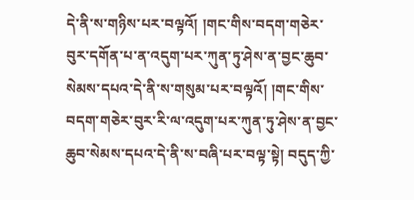དེ་ནི་ས་གཉིས་པར་བལྟའོ། །གང་གིས་བདག་གཅེར་བུར་དགོན་པ་ན་འདུག་པར་ཀུན་ཏུ་ཤེས་ན་བྱང་ཆུབ་སེམས་དཔའ་དེ་ནི་ས་གསུམ་པར་བལྟའོ། །གང་གིས་བདག་གཅེར་བུར་རི་ལ་འདུག་པར་ཀུན་ཏུ་ཤེས་ན་བྱང་ཆུབ་སེམས་དཔའ་དེ་ནི་ས་བཞི་པར་བལྟ་སྟེ། བདུད་ཀྱི་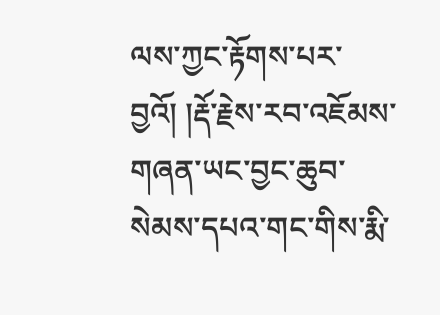ལས་ཀྱང་རྟོགས་པར་བྱའོ། །རྡོ་རྗེས་རབ་འཇོམས་གཞན་ཡང་བྱང་ཆུབ་སེམས་དཔའ་གང་གིས་རྨི་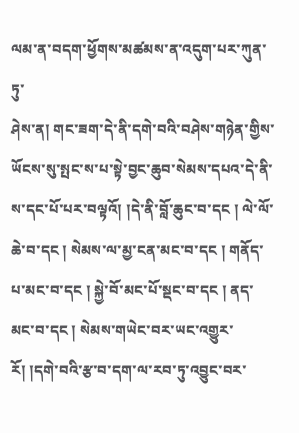ལམ་ན་བདག་ཕྱོགས་མཚམས་ན་འདུག་པར་ཀུན་ཏུ་
ཤེས་ན། གང་ཟག་དེ་ནི་དགེ་བའི་བཤེས་གཉེན་གྱིས་ཡོངས་སུ་སྤང་ས་པ་སྟེ་བྱང་ཆུབ་སེམས་དཔའ་དེ་ནི་ས་དང་པོ་པར་བལྟའོ། །དེ་ནི་བློ་ཆུང་བ་དང ། ལེ་ལོ་ཆེ་བ་དང ། སེམས་ལ་མྱ་ངན་མང་བ་དང ། གནོད་པ་མང་བ་དང ། སྐྱེ་བོ་མང་པོ་སྡང་བ་དང ། ནད་མང་བ་དང ། སེམས་གཡེང་བར་ཡང་འགྱུར་རོ། །དགེ་བའི་རྩ་བ་དག་ལ་རབ་ཏུ་འབྱུང་བར་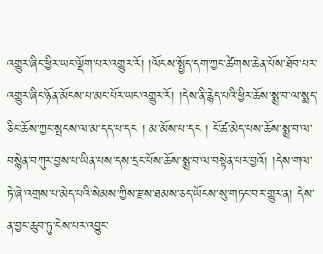འགྱུར་ཞིང་ཕྱིར་ཡང་ལྡོག་པར་འགྱུར་རོ། །ལོངས་སྤྱོད་དག་ཀྱང་ཚེགས་ཆེན་པོས་ཐོབ་པར་འགྱུར་ཞིང་ཉོན་མོངས་པ་མང་པོར་ཡང་འགྱུར་རོ། །དེས་ནི་རྙེད་པའི་ཕྱིར་ཆོས་སྨྲ་བ་ལ་སྨད་ཅིང་ཆོས་ཀྱང་སྤངས་ལ་མ་དད་པ་དང ། མ་མོས་པ་དང ། ངོ་ཚ་མེད་པས་ཆོས་སྨྲ་བ་ལ་བསྙེན་བཀུར་བྱས་པ་ཡིན་པས་དས་དྲང་པོས་ཆོས་སྨྲ་བ་ལ་བསྟེན་པར་བྱའོ། །དེས་གལ་ཏེ་ཞེ་འགྲས་པ་མེད་པའི་སེམས་ཀྱིས་རྫས་ཐམས་ཅད་ཡོངས་སུ་གཏང་བར་གྱུར་ན། དེས་ན་བྱང་ཆུབ་ཏུ་ངེས་པར་འབྱུང་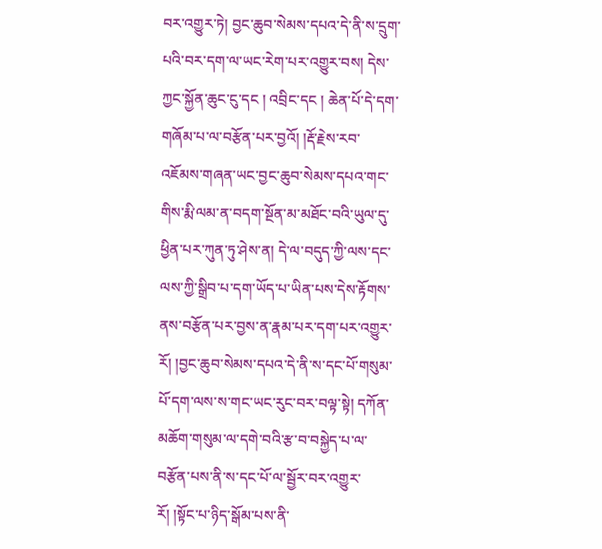བར་འགྱུར་ཏེ། བྱང་ཆུབ་སེམས་དཔའ་དེ་ནི་ས་དྲུག་པའི་བར་དག་ལ་ཡང་རེག་པར་འགྱུར་བས། དེས་ཀྱང་སྐྱོན་ཆུང་ངུ་དང ། འབྲིང་དང ། ཆེན་པོ་དེ་དག་གཞོམ་པ་ལ་བརྩོན་པར་བྱའོ། །རྡོ་རྗེས་རབ་འཇོམས་གཞན་ཡང་བྱང་ཆུབ་སེམས་དཔའ་གང་གིས་རྨི་ལམ་ན་བདག་སྔོན་མ་མཐོང་བའི་ཡུལ་དུ་ཕྱིན་པར་ཀུན་ཏུ་ཤེས་ན། དེ་ལ་བདུད་ཀྱི་ལས་དང་ལས་ཀྱི་སྒྲིབ་པ་དག་ཡོད་པ་ཡིན་པས་དེས་རྟོགས་ནས་བརྩོན་པར་བྱས་ན་རྣམ་པར་དག་པར་འགྱུར་རོ། །བྱང་ཆུབ་སེམས་དཔའ་དེ་ནི་ས་དང་པོ་གསུམ་པོ་དག་ལས་ས་གང་ཡང་རུང་བར་བལྟ་སྟེ། དཀོན་མཆོག་གསུམ་ལ་དགེ་བའི་རྩ་བ་བསྐྱེད་པ་ལ་བརྩོན་པས་ནི་ས་དང་པོ་ལ་སྦྱོར་བར་འགྱུར་རོ། །སྟོང་པ་ཉིད་སྒོམ་པས་ནི་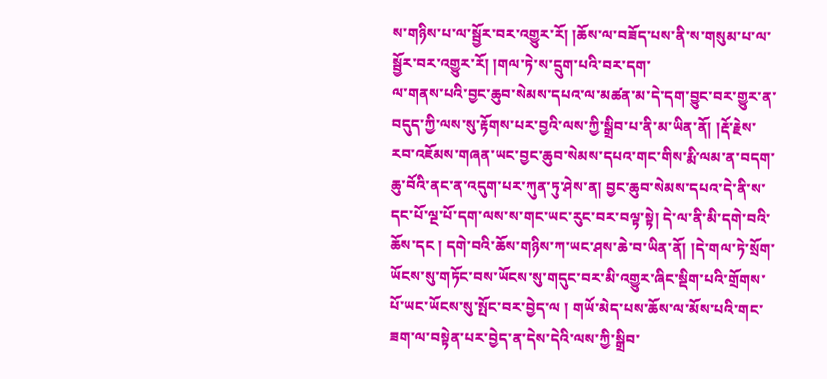ས་གཉིས་པ་ལ་སྦྱོར་བར་འགྱུར་རོ། །ཆོས་ལ་བཟོད་པས་ནི་ས་གསུམ་པ་ལ་སྦྱོར་བར་འགྱུར་རོ། །གལ་ཏེ་ས་དྲུག་པའི་བར་དག་
ལ་གནས་པའི་བྱང་ཆུབ་སེམས་དཔའ་ལ་མཚན་མ་དེ་དག་བྱུང་བར་གྱུར་ན་བདུད་ཀྱི་ལས་སུ་རྟོགས་པར་བྱའི་ལས་ཀྱི་སྒྲིབ་པ་ནི་མ་ཡིན་ནོ། །རྡོ་རྗེས་རབ་འཇོམས་གཞན་ཡང་བྱང་ཆུབ་སེམས་དཔའ་གང་གིས་རྨི་ལམ་ན་བདག་ཆུ་བོའི་ནང་ན་འདུག་པར་ཀུན་ཏུ་ཤེས་ན། བྱང་ཆུབ་སེམས་དཔའ་དེ་ནི་ས་དང་པོ་ལྔ་པོ་དག་ལས་ས་གང་ཡང་རུང་བར་བལྟ་སྟེ། དེ་ལ་ནི་མི་དགེ་བའི་ཆོས་དང ། དགེ་བའི་ཆོས་གཉིས་ཀ་ཡང་ཤས་ཆེ་བ་ཡིན་ནོ། །དེ་གལ་ཏེ་སྲོག་ཡོངས་སུ་གཏོང་བས་ཡོངས་སུ་གདུང་བར་མི་འགྱུར་ཞིང་སྡིག་པའི་གྲོགས་པོ་ཡང་ཡོངས་སུ་སྤོང་བར་བྱེད་ལ ། གཡོ་མེད་པས་ཆོས་ལ་མོས་པའི་གང་ཟག་ལ་བསྟེན་པར་བྱེད་ན་དེས་དེའི་ལས་ཀྱི་སྒྲིབ་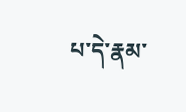པ་དེ་རྣམ་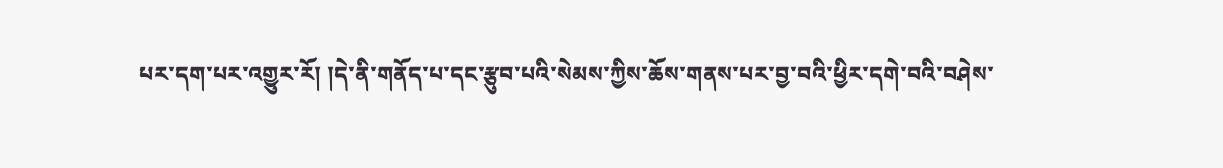པར་དག་པར་འགྱུར་རོ། །དེ་ནི་གནོད་པ་དང་རྩུབ་པའི་སེམས་ཀྱིས་ཆོས་གནས་པར་བྱ་བའི་ཕྱིར་དགེ་བའི་བཤེས་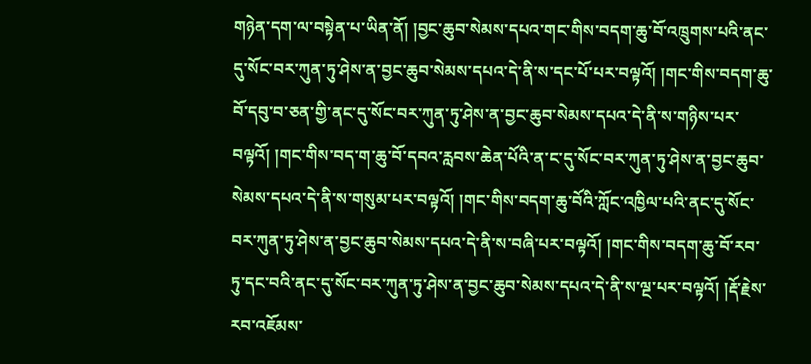གཉེན་དག་ལ་བསྟེན་པ་ཡིན་ནོ། །བྱང་ཆུབ་སེམས་དཔའ་གང་གིས་བདག་ཆུ་བོ་འཁྲུགས་པའི་ནང་དུ་སོང་བར་ཀུན་ཏུ་ཤེས་ན་བྱང་ཆུབ་སེམས་དཔའ་དེ་ནི་ས་དང་པོ་པར་བལྟའོ། །གང་གིས་བདག་ཆུ་བོ་དབུ་བ་ཅན་གྱི་ནང་དུ་སོང་བར་ཀུན་ཏུ་ཤེས་ན་བྱང་ཆུབ་སེམས་དཔའ་དེ་ནི་ས་གཉིས་པར་བལྟའོ། །གང་གིས་བད་ག་ཆུ་བོ་དབའ་རླབས་ཆེན་པོའི་ན་ང་དུ་སོང་བར་ཀུན་ཏུ་ཤེས་ན་བྱང་ཆུབ་སེམས་དཔའ་དེ་ནི་ས་གསུམ་པར་བལྟའོ། །གང་གིས་བདག་ཆུ་བོའི་ཀློང་འཁྱིལ་པའི་ནང་དུ་སོང་བར་ཀུན་ཏུ་ཤེས་ན་བྱང་ཆུབ་སེམས་དཔའ་དེ་ནི་ས་བཞི་པར་བལྟའོ། །གང་གིས་བདག་ཆུ་བོ་རབ་ཏུ་དང་བའི་ནང་དུ་སོང་བར་ཀུན་ཏུ་ཤེས་ན་བྱང་ཆུབ་སེམས་དཔའ་དེ་ནི་ས་ལྔ་པར་བལྟའོ། །རྡོ་རྗེས་རབ་འཇོམས་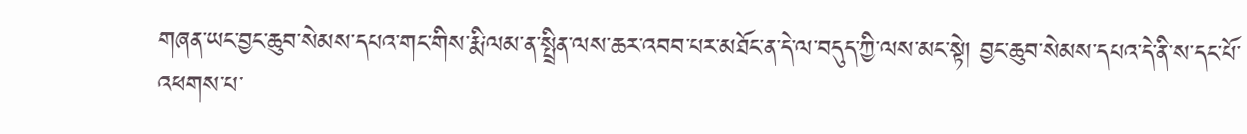གཞན་ཡང་བྱང་ཆུབ་སེམས་དཔའ་གང་གིས་རྨི་ལམ་ན་སྤྲིན་ལས་ཆར་འབབ་པར་མཐོང་ན་དེ་ལ་བདུད་ཀྱི་ལས་མང་སྟེ། བྱང་ཆུབ་སེམས་དཔའ་དེ་ནི་ས་དང་པོ་
འཕགས་པ་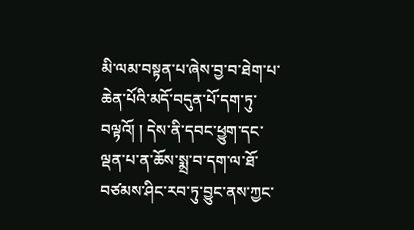མི་ལམ་བསྟན་པ་ཞེས་བྱ་བ་ཐེག་པ་ཆེན་པོའི་མདོ་བདུན་པོ་དག་ཏུ་བལྟའོ། ། དེས་ནི་དབང་ཕྱུག་དང་ལྡན་པ་ན་ཆོས་སྨྲ་བ་དག་ལ་ཐོ་བཙམས་ཤིང་རབ་ཏུ་བྱུང་ནས་ཀྱང་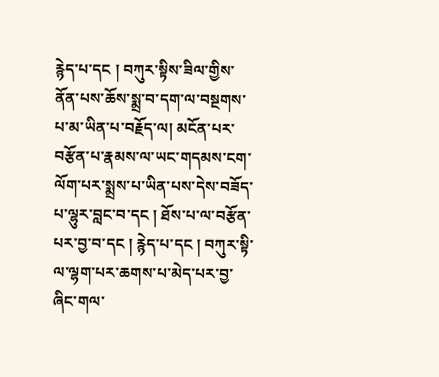རྙེད་པ་དང ། བཀུར་སྟིས་ཟིལ་གྱིས་ནོན་པས་ཆོས་སྨྲ་བ་དག་ལ་བསྔགས་པ་མ་ཡིན་པ་བརྗོད་ལ། མངོན་པར་བརྩོན་པ་རྣམས་ལ་ཡང་གདམས་ངག་ལོག་པར་སྨྲས་པ་ཡིན་པས་དེས་བཟོད་པ་ལྷུར་བླང་བ་དང ། ཐོས་པ་ལ་བརྩོན་པར་བྱ་བ་དང ། རྙེད་པ་དང ། བཀུར་སྟི་ལ་ལྷག་པར་ཆགས་པ་མེད་པར་བྱ་ཞིང་གལ་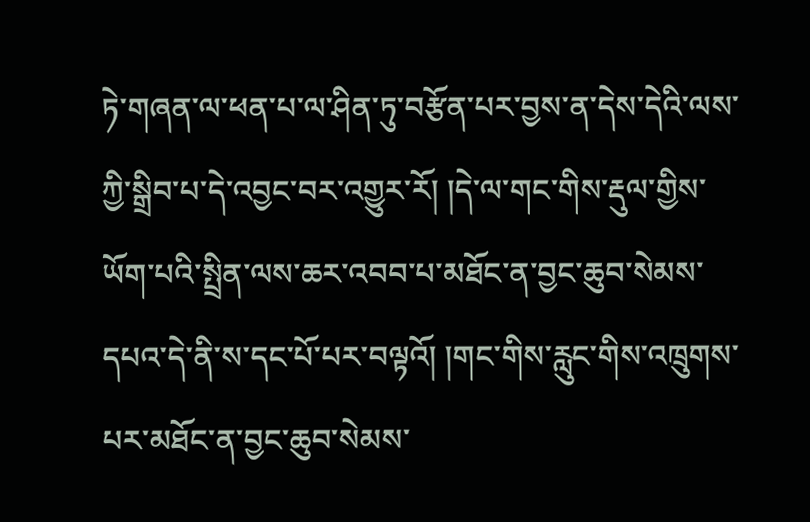ཏེ་གཞན་ལ་ཕན་པ་ལ་ཤིན་ཏུ་བརྩོན་པར་བྱས་ན་དེས་དེའི་ལས་ཀྱི་སྒྲིབ་པ་དེ་འབྱང་བར་འགྱུར་རོ། །དེ་ལ་གང་གིས་རྡུལ་གྱིས་ཡོག་པའི་སྤྲིན་ལས་ཆར་འབབ་པ་མཐོང་ན་བྱང་ཆུབ་སེམས་དཔའ་དེ་ནི་ས་དང་པོ་པར་བལྟའོ། །གང་གིས་རླུང་གིས་འཁྲུགས་པར་མཐོང་ན་བྱང་ཆུབ་སེམས་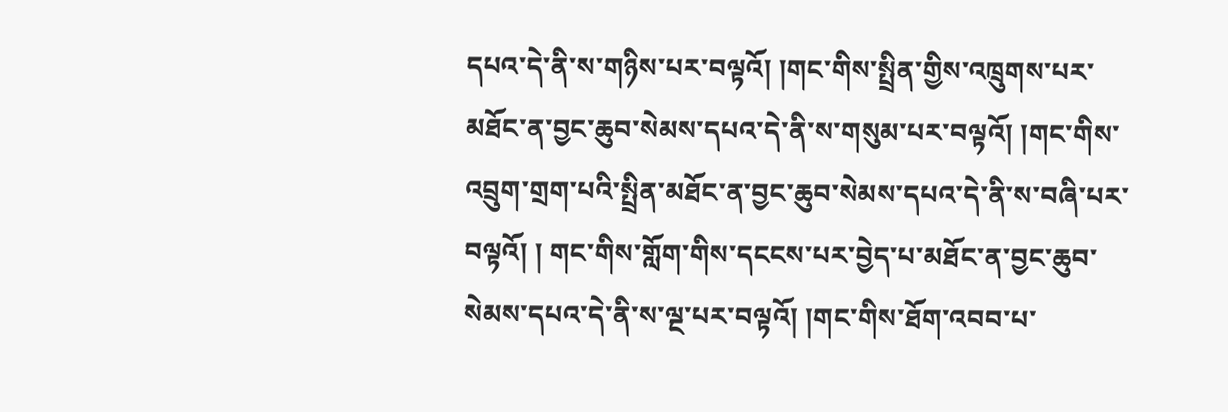དཔའ་དེ་ནི་ས་གཉིས་པར་བལྟའོ། །གང་གིས་སྤྲིན་གྱིས་འཁྲུགས་པར་མཐོང་ན་བྱང་ཆུབ་སེམས་དཔའ་དེ་ནི་ས་གསུམ་པར་བལྟའོ། །གང་གིས་འབྲུག་གྲག་པའི་སྤྲིན་མཐོང་ན་བྱང་ཆུབ་སེམས་དཔའ་དེ་ནི་ས་བཞི་པར་བལྟའོ། ། གང་གིས་གློག་གིས་དངངས་པར་བྱེད་པ་མཐོང་ན་བྱང་ཆུབ་སེམས་དཔའ་དེ་ནི་ས་ལྔ་པར་བལྟའོ། །གང་གིས་ཐོག་འབབ་པ་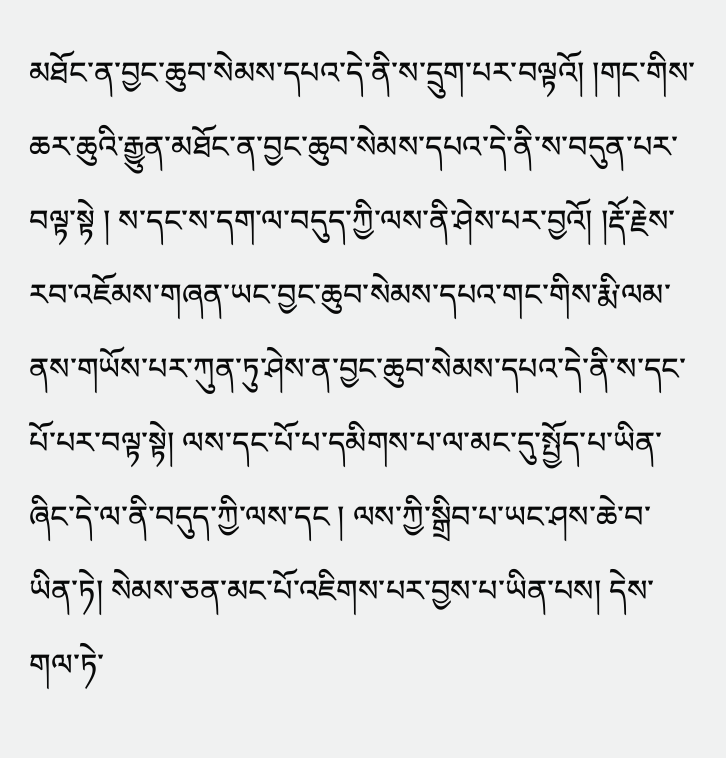མཐོང་ན་བྱང་ཆུབ་སེམས་དཔའ་དེ་ནི་ས་དྲུག་པར་བལྟའོ། །གང་གིས་ཆར་ཆུའི་རྒྱུན་མཐོང་ན་བྱང་ཆུབ་སེམས་དཔའ་དེ་ནི་ས་བདུན་པར་བལྟ་སྟེ ། ས་དང་ས་དག་ལ་བདུད་ཀྱི་ལས་ནི་ཤེས་པར་བྱའོ། །རྡོ་རྗེས་རབ་འཇོམས་གཞན་ཡང་བྱང་ཆུབ་སེམས་དཔའ་གང་གིས་རྨི་ལམ་ནས་གཡོས་པར་ཀུན་ཏུ་ཤེས་ན་བྱང་ཆུབ་སེམས་དཔའ་དེ་ནི་ས་དང་པོ་པར་བལྟ་སྟེ། ལས་དང་པོ་པ་དམིགས་པ་ལ་མང་དུ་སྤྱོད་པ་ཡིན་ཞིང་དེ་ལ་ནི་བདུད་ཀྱི་ལས་དང ། ལས་ཀྱི་སྒྲིབ་པ་ཡང་ཤས་ཆེ་བ་ཡིན་ཏེ། སེམས་ཅན་མང་པོ་འཇིགས་པར་བྱས་པ་ཡིན་པས། དེས་གལ་ཏེ་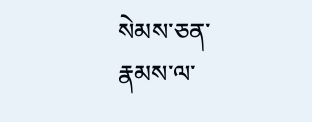སེམས་ཅན་རྣམས་ལ་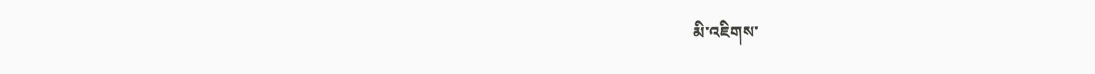མི་འཇིགས་